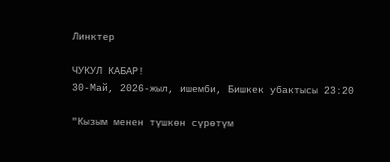Линктер

ЧУКУЛ КАБАР!
30-Май, 2026-жыл, ишемби, Бишкек убактысы 23:20

"Кызым менен түшкөн сүрөтүм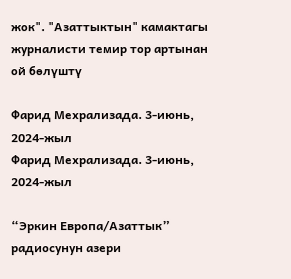жок". "Азаттыктын" камактагы журналисти темир тор артынан ой бөлүштү

Фарид Мехрализада. 3-июнь, 2024-жыл
Фарид Мехрализада. 3-июнь, 2024-жыл

“Эркин Европа/Азаттык” радиосунун азери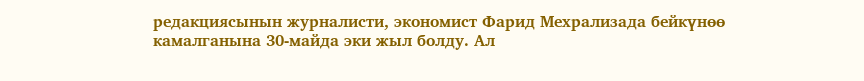редакциясынын журналисти, экономист Фарид Мехрализада бейкүнөө камалганына 30-майда эки жыл болду. Ал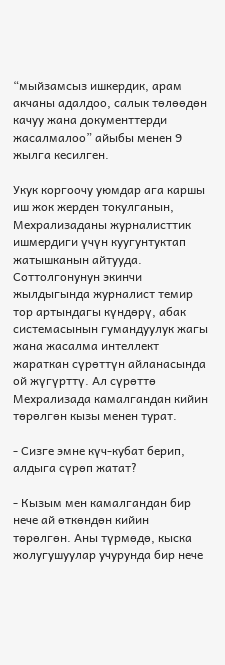“мыйзамсыз ишкердик, арам акчаны адалдоо, салык төлөөдөн качуу жана документтерди жасалмалоо” айыбы менен 9 жылга кесилген.

Укук коргоочу уюмдар ага каршы иш жок жерден токулганын, Мехрализаданы журналисттик ишмердиги үчүн куугунтуктап жатышканын айтууда. Соттолгонунун экинчи жылдыгында журналист темир тор артындагы күндөрү, абак системасынын гумандуулук жагы жана жасалма интеллект жараткан сүрөттүн айланасында ой жүгүрттү. Ал сүрөттө Мехрализада камалгандан кийин төрөлгөн кызы менен турат.

- Сизге эмне күч-кубат берип, алдыга сүрөп жатат?

- Кызым мен камалгандан бир нече ай өткөндөн кийин төрөлгөн. Аны түрмөдө, кыска жолугушуулар учурунда бир нече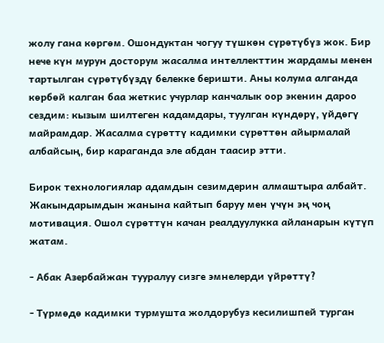жолу гана көргөм. Ошондуктан чогуу түшкөн сүрөтүбүз жок. Бир нече күн мурун досторум жасалма интеллекттин жардамы менен тартылган сүрөтүбүздү белекке беришти. Аны колума алганда көрбөй калган баа жеткис учурлар канчалык оор экенин дароо сездим: кызым шилтеген кадамдары, туулган күндөрү, үйдөгү майрамдар. Жасалма сүрөттү кадимки сүрөттөн айырмалай албайсың, бир караганда эле абдан таасир этти.

Бирок технологиялар адамдын сезимдерин алмаштыра албайт. Жакындарымдын жанына кайтып баруу мен үчүн эң чоң мотивация. Ошол сүрөттүн качан реалдуулукка айланарын күтүп жатам.

- Абак Азербайжан тууралуу сизге эмнелерди үйрөттү?

- Түрмөдө кадимки турмушта жолдорубуз кесилишпей турган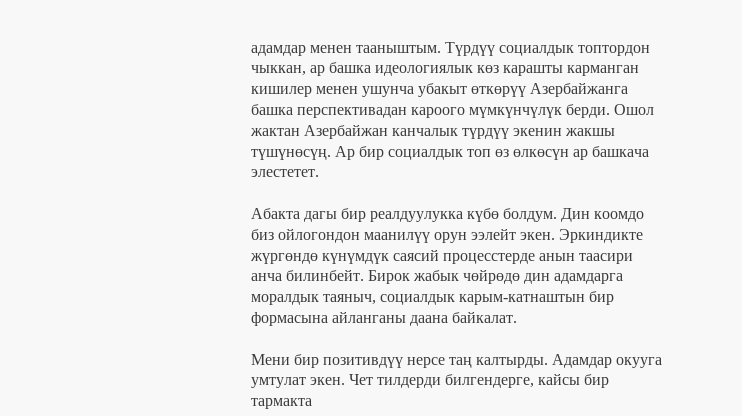адамдар менен тааныштым. Түрдүү социалдык топтордон чыккан, ар башка идеологиялык көз карашты карманган кишилер менен ушунча убакыт өткөрүү Азербайжанга башка перспективадан кароого мүмкүнчүлүк берди. Ошол жактан Азербайжан канчалык түрдүү экенин жакшы түшүнөсүң. Ар бир социалдык топ өз өлкөсүн ар башкача элестетет.

Абакта дагы бир реалдуулукка күбө болдум. Дин коомдо биз ойлогондон маанилүү орун ээлейт экен. Эркиндикте жүргөндө күнүмдүк саясий процесстерде анын таасири анча билинбейт. Бирок жабык чөйрөдө дин адамдарга моралдык таяныч, социалдык карым-катнаштын бир формасына айланганы даана байкалат.

Мени бир позитивдүү нерсе таң калтырды. Адамдар окууга умтулат экен. Чет тилдерди билгендерге, кайсы бир тармакта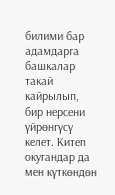билими бар адамдарга башкалар такай кайрылып, бир нерсени үйрөнгүсү келет. Китеп окугандар да мен күткөндөн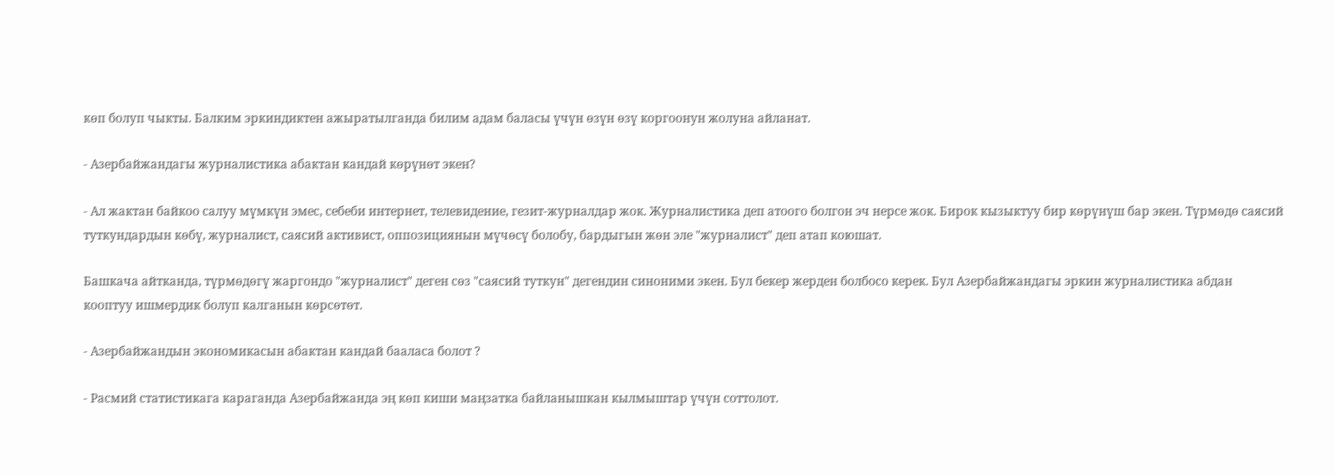көп болуп чыкты. Балким эркиндиктен ажыратылганда билим адам баласы үчүн өзүн өзү коргоонун жолуна айланат.

- Азербайжандагы журналистика абактан кандай көрүнөт экен?

- Ал жактан байкоо салуу мүмкүн эмес, себеби интернет, телевидение, гезит-журналдар жок. Журналистика деп атоого болгон эч нерсе жок. Бирок кызыктуу бир көрүнүш бар экен. Түрмөдө саясий туткундардын көбү, журналист, саясий активист, оппозициянын мүчөсү болобу, бардыгын жөн эле "журналист" деп атап коюшат.

Башкача айтканда, түрмөдөгү жаргондо "журналист" деген сөз "саясий туткун" дегендин синоними экен. Бул бекер жерден болбосо керек. Бул Азербайжандагы эркин журналистика абдан кооптуу ишмердик болуп калганын көрсөтөт.

- Азербайжандын экономикасын абактан кандай бааласа болот ?

- Расмий статистикага караганда Азербайжанда эң көп киши маңзатка байланышкан кылмыштар үчүн соттолот.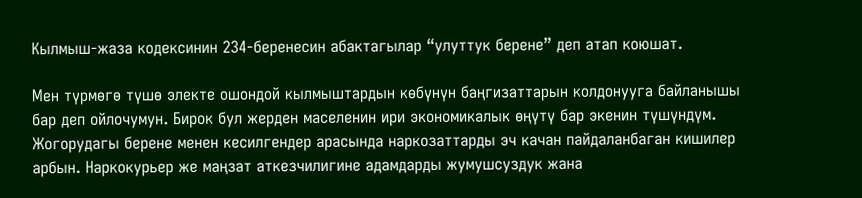Кылмыш-жаза кодексинин 234-беренесин абактагылар “улуттук берене” деп атап коюшат.

Мен түрмөгө түшө электе ошондой кылмыштардын көбүнүн баңгизаттарын колдонууга байланышы бар деп ойлочумун. Бирок бул жерден маселенин ири экономикалык өңүтү бар экенин түшүндүм. Жогорудагы берене менен кесилгендер арасында наркозаттарды эч качан пайдаланбаган кишилер арбын. Наркокурьер же маңзат аткезчилигине адамдарды жумушсуздук жана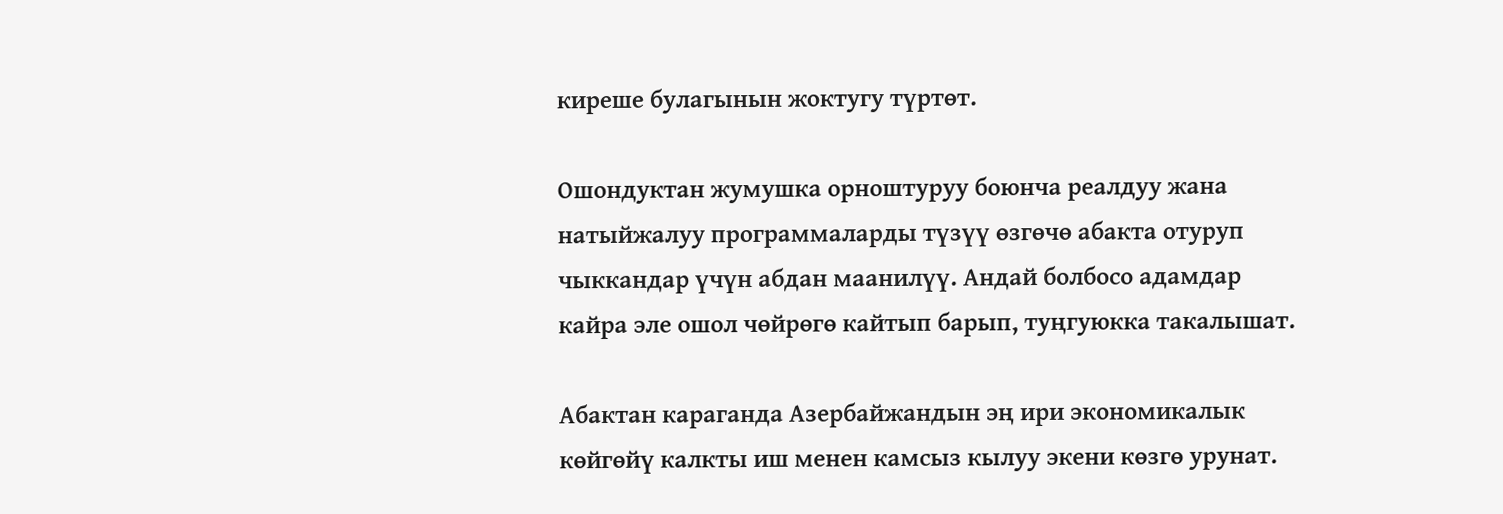киреше булагынын жоктугу түртөт.

Ошондуктан жумушка орноштуруу боюнча реалдуу жана натыйжалуу программаларды түзүү өзгөчө абакта отуруп чыккандар үчүн абдан маанилүү. Андай болбосо адамдар кайра эле ошол чөйрөгө кайтып барып, туңгуюкка такалышат.

Абактан караганда Азербайжандын эң ири экономикалык көйгөйү калкты иш менен камсыз кылуу экени көзгө урунат.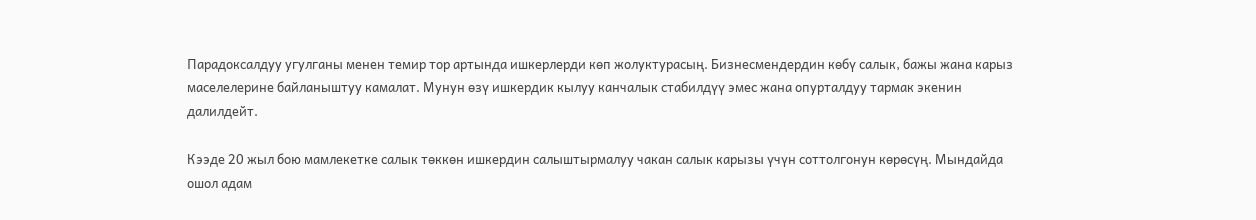Парадоксалдуу угулганы менен темир тор артында ишкерлерди көп жолуктурасың. Бизнесмендердин көбү салык, бажы жана карыз маселелерине байланыштуу камалат. Мунун өзү ишкердик кылуу канчалык стабилдүү эмес жана опурталдуу тармак экенин далилдейт.

Кээде 20 жыл бою мамлекетке салык төккөн ишкердин салыштырмалуу чакан салык карызы үчүн соттолгонун көрөсүң. Мындайда ошол адам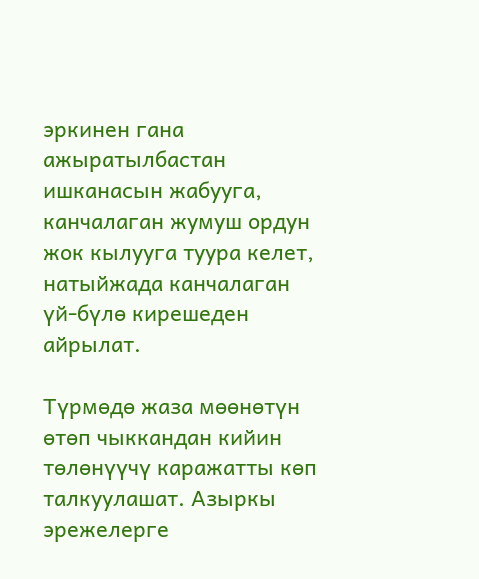эркинен гана ажыратылбастан ишканасын жабууга, канчалаган жумуш ордун жок кылууга туура келет, натыйжада канчалаган үй-бүлө кирешеден айрылат.

Түрмөдө жаза мөөнөтүн өтөп чыккандан кийин төлөнүүчү каражатты көп талкуулашат. Азыркы эрежелерге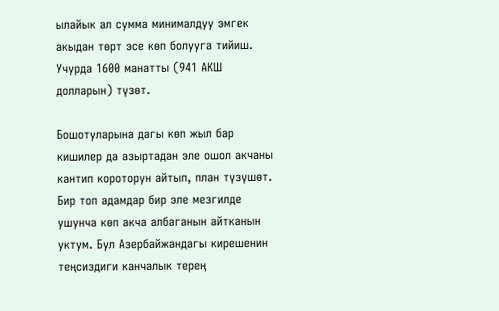ылайык ал сумма минималдуу эмгек акыдан төрт эсе көп болууга тийиш. Учурда 1600 манатты (941 АКШ долларын) түзөт.

Бошотуларына дагы көп жыл бар кишилер да азыртадан эле ошол акчаны кантип короторун айтып, план түзүшөт. Бир топ адамдар бир эле мезгилде ушунча көп акча албаганын айтканын уктум. Бул Азербайжандагы кирешенин теңсиздиги канчалык терең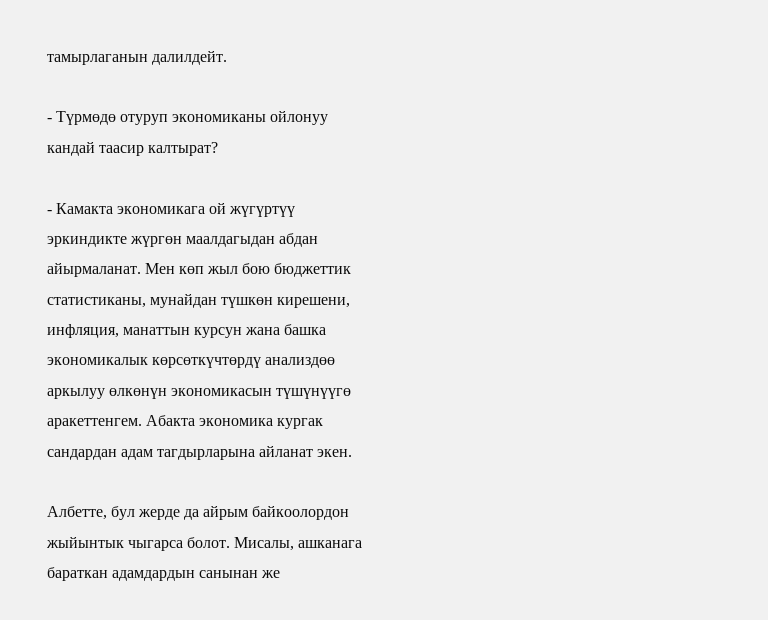тамырлаганын далилдейт.

- Түрмөдө отуруп экономиканы ойлонуу кандай таасир калтырат?

- Камакта экономикага ой жүгүртүү эркиндикте жүргөн маалдагыдан абдан айырмаланат. Мен көп жыл бою бюджеттик статистиканы, мунайдан түшкөн кирешени, инфляция, манаттын курсун жана башка экономикалык көрсөткүчтөрдү анализдөө аркылуу өлкөнүн экономикасын түшүнүүгө аракеттенгем. Абакта экономика кургак сандардан адам тагдырларына айланат экен.

Албетте, бул жерде да айрым байкоолордон жыйынтык чыгарса болот. Мисалы, ашканага бараткан адамдардын санынан же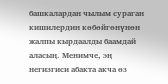башкалардан чылым сураган кишилердин көбөйгөнүнөн жалпы кырдаалды баамдай аласың. Менимче, эң негизгиси абакта акча өз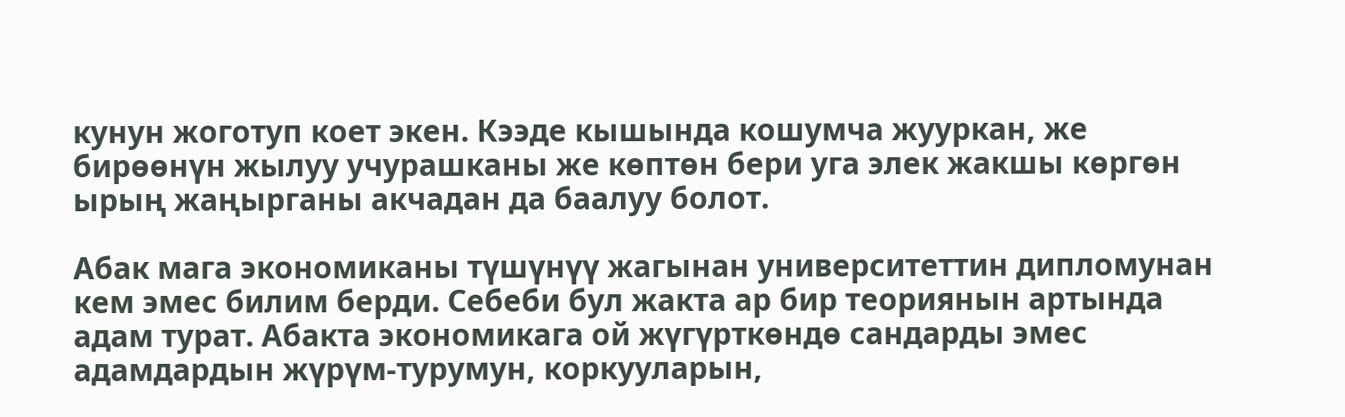кунун жоготуп коет экен. Кээде кышында кошумча жууркан, же бирөөнүн жылуу учурашканы же көптөн бери уга элек жакшы көргөн ырың жаңырганы акчадан да баалуу болот.

Абак мага экономиканы түшүнүү жагынан университеттин дипломунан кем эмес билим берди. Себеби бул жакта ар бир теориянын артында адам турат. Абакта экономикага ой жүгүрткөндө сандарды эмес адамдардын жүрүм-турумун, коркууларын,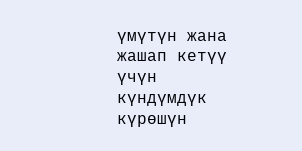үмүтүн жана жашап кетүү үчүн күндүмдүк күрөшүн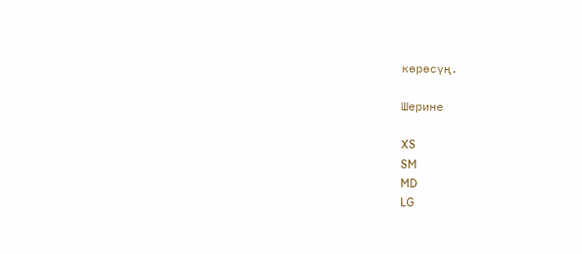көрөсүң.

Шерине

XS
SM
MD
LG